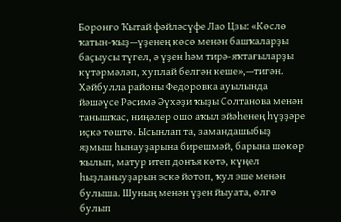Боронғо Ҡытай фәйләсүфе Лао Цзы: «Көслө ҡатын-ҡыҙ—үҙенең көсө менән башҡаларҙы баҫыусы түгел, ә үҙен һәм тирә-яҡтағыларҙы күтәрмәләп, хуплай белгән кеше»,—тигән. Хәйбулла районы Федоровка ауылында йәшәүсе Рәсимә Әүхәҙи ҡыҙы Солтанова менән танышҡас, ниңәлер ошо аҡыл эйәһенең һүҙҙәре иҫкә төштө. Ысынлап та, замандашыбыҙ яҙмыш һынауҙарына бирешмәй, барына шөкөр ҡылып, матур итеп донъя көтә, күңел һыҙланыуҙарын эскә йотоп, ҡул эше менән булыша. Шуның менән үҙен йыуата, өлгө булып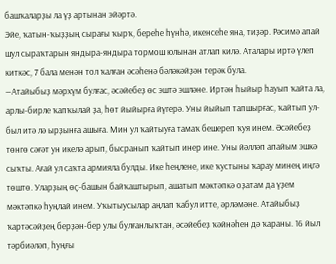башҡаларҙы ла үҙ артынан эйәртә.
Эйе, ҡатын-ҡыҙҙың сырағы ҡырҡ, береһе һүнһә, икенсеһе яна, тиҙәр. Рәсимә апай шул сыраҡтарын яндыра-яндыра тормош юлынан атлап килә. Аталары иртә үлеп киткәс, 7 бала менән тол ҡалған әсәһенә бәләкәйҙән терәк була.
—Атайыбыҙ мәрхүм булғас, әсәйебеҙ өс эштә эшләне. Иртән һыйыр һауып ҡайта ла, арлы-бирле ҡапҡылай ҙа, һөт йыйырға йүгерә. Уны йыйып тапшырғас, ҡайтып ул-был итә лә ырҙынға ашыға. Мин ул ҡайтыуға тамаҡ бешереп ҡуя инем. Әсәйебеҙ төнгө сәғәт ун икелә арып, бысранып ҡайтып инер ине. Уны йәлләп апайым эшкә сыҡты. Ағай ул саҡта армияла булды. Ике һеңлене, ике ҡустыны ҡарау минең иңгә төштө. Уларҙың өҫ-башын байҡаштырып, ашатып мәктәпкә оҙатам да үҙем мәктәпкә һуңлай инем. Уҡытыусылар аңлап ҡабул итте, әрләмәне. Атайыбыҙ ҡартәсәйҙең берҙән-бер улы булғанлыҡтан, әсәйебеҙ ҡәйнәһен дә ҡараны. 16 йыл тәрбиәләп, һуңғы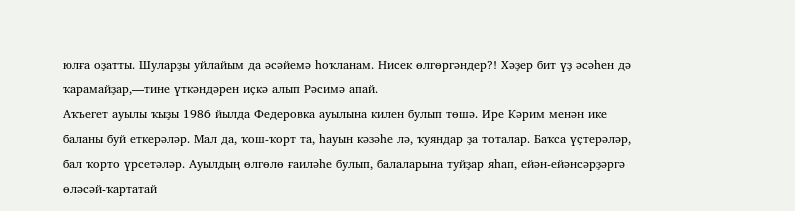юлға оҙатты. Шуларҙы уйлайым да әсәйемә һоҡланам. Нисек өлгөргәндер?! Хәҙер бит үҙ әсәһен дә ҡарамайҙар,—тине үткәндәрен иҫкә алып Рәсимә апай.
Аҡъегет ауылы ҡыҙы 1986 йылда Федеровка ауылына килен булып төшә. Ире Кәрим менән ике баланы буй еткерәләр. Мал да, ҡош-ҡорт та, һауын кәзәһе лә, ҡуяндар ҙа тоталар. Баҡса үҫтерәләр, бал ҡорто үрсетәләр. Ауылдың өлгөлө ғаиләһе булып, балаларына туйҙар яһап, ейән-ейәнсәрҙәргә өләсәй-ҡартатай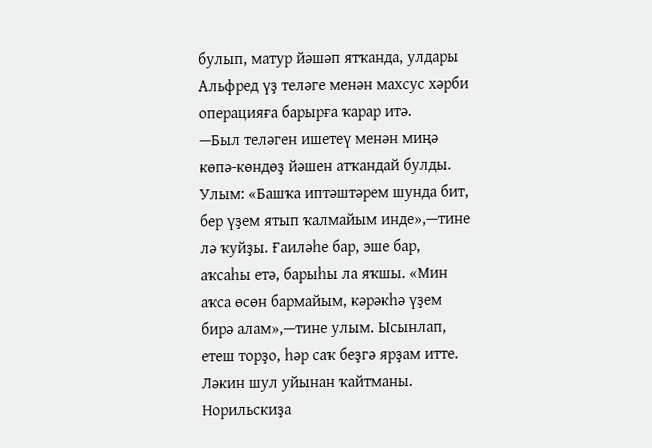булып, матур йәшәп ятҡанда, улдары Альфред үҙ теләге менән махсус хәрби операцияға барырға ҡарар итә.
—Был теләген ишетеү менән миңә көпә-көндөҙ йәшен атҡандай булды. Улым: «Башҡа иптәштәрем шунда бит, бер үҙем ятып ҡалмайым инде»,—тине лә ҡуйҙы. Ғаиләһе бар, эше бар, аҡсаһы етә, барыһы ла яҡшы. «Мин аҡса өсөн бармайым, кәрәкһә үҙем бирә алам»,—тине улым. Ысынлап, етеш торҙо, һәр саҡ беҙгә ярҙам итте. Ләкин шул уйынан ҡайтманы. Норильскиҙа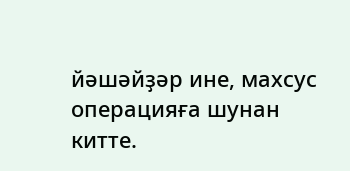йәшәйҙәр ине, махсус операцияға шунан китте.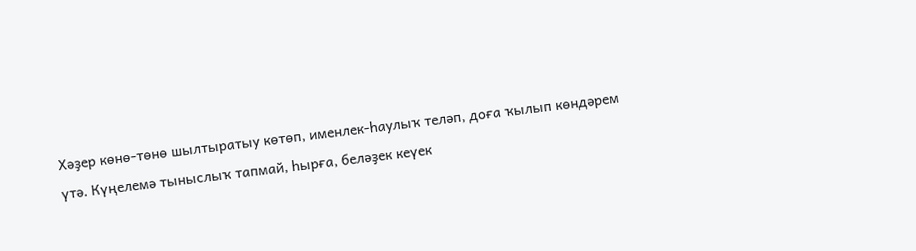Хәҙер көнө-төнө шылтыратыу көтөп, именлек-һаулыҡ теләп, доға ҡылып көндәрем үтә. Күңелемә тыныслыҡ тапмай, һырға, беләҙек кеүек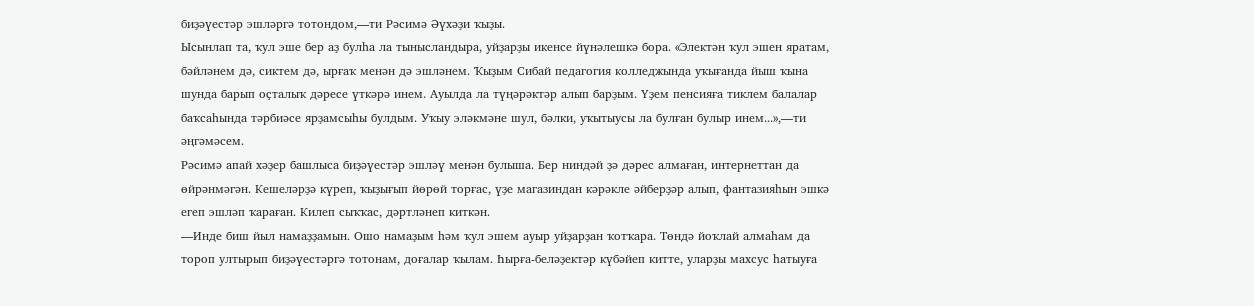биҙәүестәр эшләргә тотондом,—ти Рәсимә Әүхәҙи ҡыҙы.
Ысынлап та, ҡул эше бер аҙ булһа ла тынысландыра, уйҙарҙы икенсе йүнәлешкә бора. «Электән ҡул эшен яратам, бәйләнем дә, сиктем дә, ырғаҡ менән дә эшләнем. Ҡыҙым Сибай педагогия колледжында уҡығанда йыш ҡына шунда барып оҫталыҡ дәресе үткәрә инем. Ауылда ла түңәрәктәр алып барҙым. Үҙем пенсияға тиклем балалар баҡсаһында тәрбиәсе ярҙамсыһы булдым. Уҡыу эләкмәне шул, бәлки, уҡытыусы ла булған булыр инем...»,—ти әңгәмәсем.
Рәсимә апай хәҙер башлыса биҙәүестәр эшләү менән булыша. Бер ниндәй ҙә дәрес алмаған, интернеттан да өйрәнмәгән. Кешеләрҙә күреп, ҡыҙығып йөрөй торғас, үҙе магазиндан кәрәкле әйберҙәр алып, фантазияһын эшкә егеп эшләп ҡараған. Килеп сыҡҡас, дәртләнеп киткән.
—Инде биш йыл намаҙҙамын. Ошо намаҙым һәм ҡул эшем ауыр уйҙарҙан ҡотҡара. Төндә йоҡлай алмаһам да тороп ултырып биҙәүестәргә тотонам, доғалар ҡылам. Һырға-беләҙектәр күбәйеп китте, уларҙы махсус һатыуға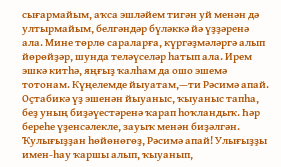сығармайым, аҡса эшләйем тигән уй менән дә ултырмайым, белгәндәр бүләккә йә үҙҙәренә ала. Мине төрлө сараларға, күргәҙмәләргә алып йөрөйҙәр, шунда теләүселәр һатып ала. Ирем эшкә китһә, яңғыҙ ҡалһам да ошо эшемә тотонам. Күңелемде йыуатам,—ти Рәсимә апай.
Оҫтабикә үҙ эшенән йыуаныс, ҡыуаныс тапһа, беҙ уның биҙәүестәренә ҡарап һоҡландыҡ. Һәр береһе үҙенсәлекле, зауыҡ менән биҙәлгән. Ҡулығыҙҙан һөйөнөгөҙ, Рәсимә апай! Улығыҙҙы имен-һау ҡаршы алып, ҡыуанып,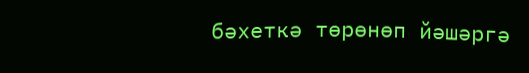бәхеткә төрөнөп йәшәргә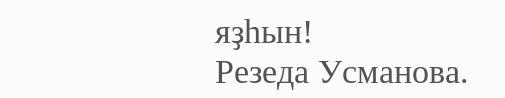яҙһын!
Резеда Усманова.